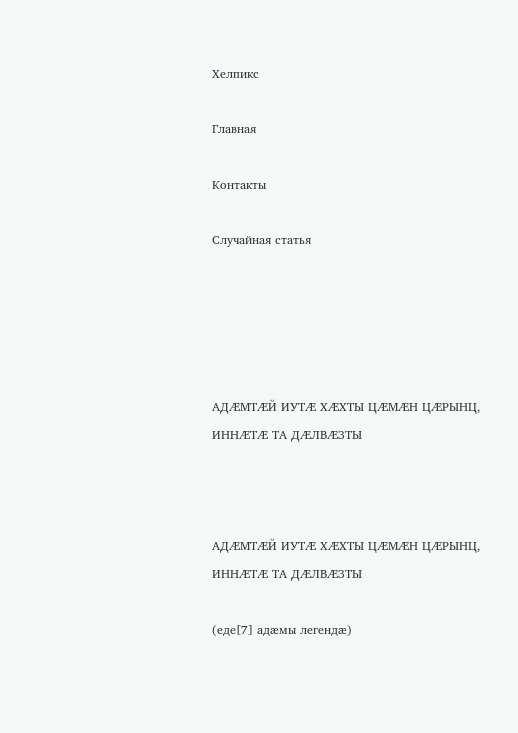Хелпикс

Главная

Контакты

Случайная статья





АДÆМТÆЙ ИУТÆ ХÆХТЫ ЦÆМÆН ЦÆРЫНЦ, ИННÆТÆ ТА ДÆЛВÆЗТЫ



АДÆМТÆЙ ИУТÆ ХÆХТЫ ЦÆМÆН ЦÆРЫНЦ, ИННÆТÆ ТА ДÆЛВÆЗТЫ

(еде[7] адæмы легендæ)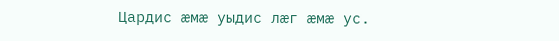Цардис æмæ уыдис лæг æмæ ус.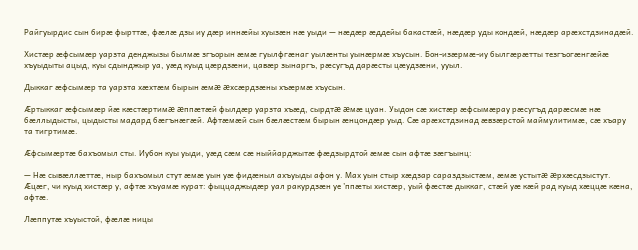Райгуырдис сын бирæ фырттæ, фæлæ дзы иу дæр иннæйы хуызæн нæ уыди — нæдæр æддейы бакастæй, нæдæр уды кондæй, нæдæр арæхстдзинадæй.

Хистæр æфсымæр уарзта денджызы былмæ згъорын æмæ гуылфгæнаг уылæнты уынæрмæ хъусын. Бон-изæрмæ-иу былгæрæтты тезгъогæнгæйæ хъуыдыты ацыд, куы сдынджыр уа, уæд куыд цæрдзæни, цавæр зынаргъ, рæсугъд дарæсты цæудзæни, ууыл.

Дыккаг æфсымæр та уарзта хæхтæм бырын æмæ æхсæрдзæны хъæрмæ хъусын.

Æртыккаг æфсымæр йæ кæстæртимæ æппæтæй фылдæр уарзта хъæд, сырдтæ æмæ цуан. Уыдон сæ хистæр æфсымæрау рæсугъд дарæсмæ нæ бæллыдысты, цыдысты мадард бæгънæгæй. Афтæмæй сын бæлæстæм бырын æнцондæр уыд. Сæ арæхстдзинад æвзæрстой маймулитимæ, сæ хъару та тигртимæ.

Æфсымæртæ бахъомыл сты. Иубон куы уыди, уæд сæм сæ ныййарджытæ фæдзырдтой æмæ сын афтæ зæгъынц:

— Нæ сывæллæттæ, ныр бахъомыл стут æмæ уын уæ фидæныл ахъуыды афон у. Мах уын стыр хæдзар сараздзыстæм, æмæ устытæ æрхæсдзыстут. Æцæг, чи куыд хистæр у, афтæ хъуамæ курат: фыццаджыдæр уал ракурдзæн уе ’ппæты хистæр, уый фæстæ дыккаг, стæй уæ кæй рад куыд хæццæ кæна, афтæ.

Лæппутæ хъуыстой, фæлæ ницы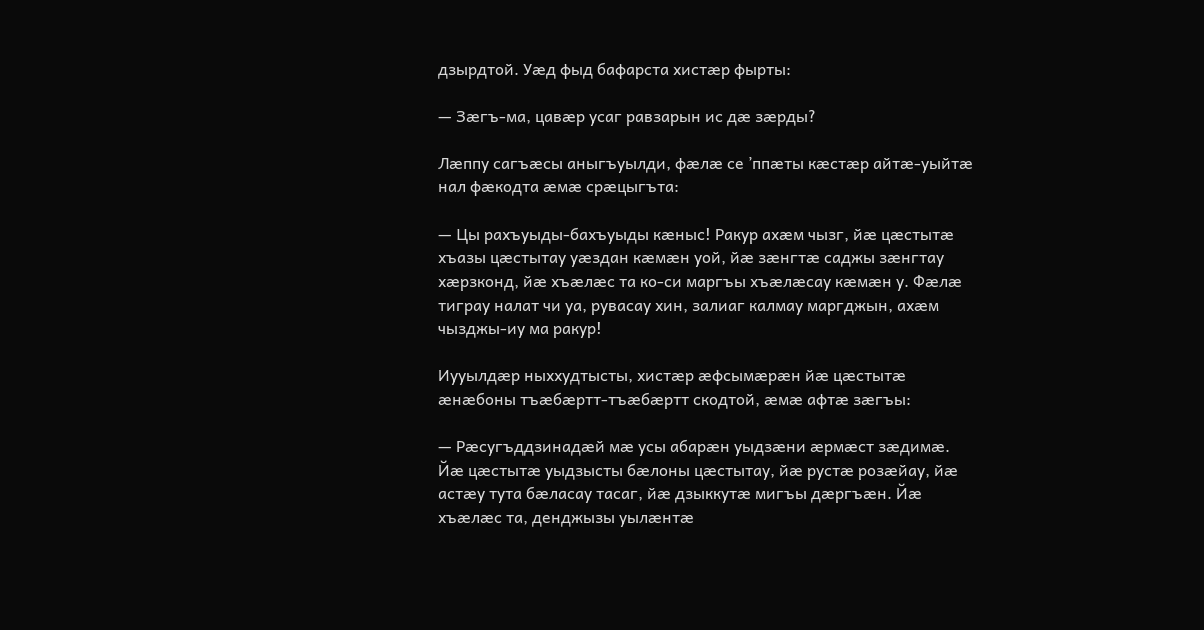дзырдтой. Уæд фыд бафарста хистæр фырты:

— Зæгъ-ма, цавæр усаг равзарын ис дæ зæрды?

Лæппу сагъæсы аныгъуылди, фæлæ се ’ппæты кæстæр айтæ-уыйтæ нал фæкодта æмæ срæцыгъта:

— Цы рахъуыды-бахъуыды кæныс! Ракур ахæм чызг, йæ цæстытæ хъазы цæстытау уæздан кæмæн уой, йæ зæнгтæ саджы зæнгтау хæрзконд, йæ хъæлæс та ко-си маргъы хъæлæсау кæмæн у. Фæлæ тиграу налат чи уа, рувасау хин, залиаг калмау маргджын, ахæм чызджы-иу ма ракур!

Иууылдæр ныххудтысты, хистæр æфсымæрæн йæ цæстытæ æнæбоны тъæбæртт-тъæбæртт скодтой, æмæ афтæ зæгъы:

— Рæсугъддзинадæй мæ усы абарæн уыдзæни æрмæст зæдимæ. Йæ цæстытæ уыдзысты бæлоны цæстытау, йæ рустæ розæйау, йæ астæу тута бæласау тасаг, йæ дзыккутæ мигъы дæргъæн. Йæ хъæлæс та, денджызы уылæнтæ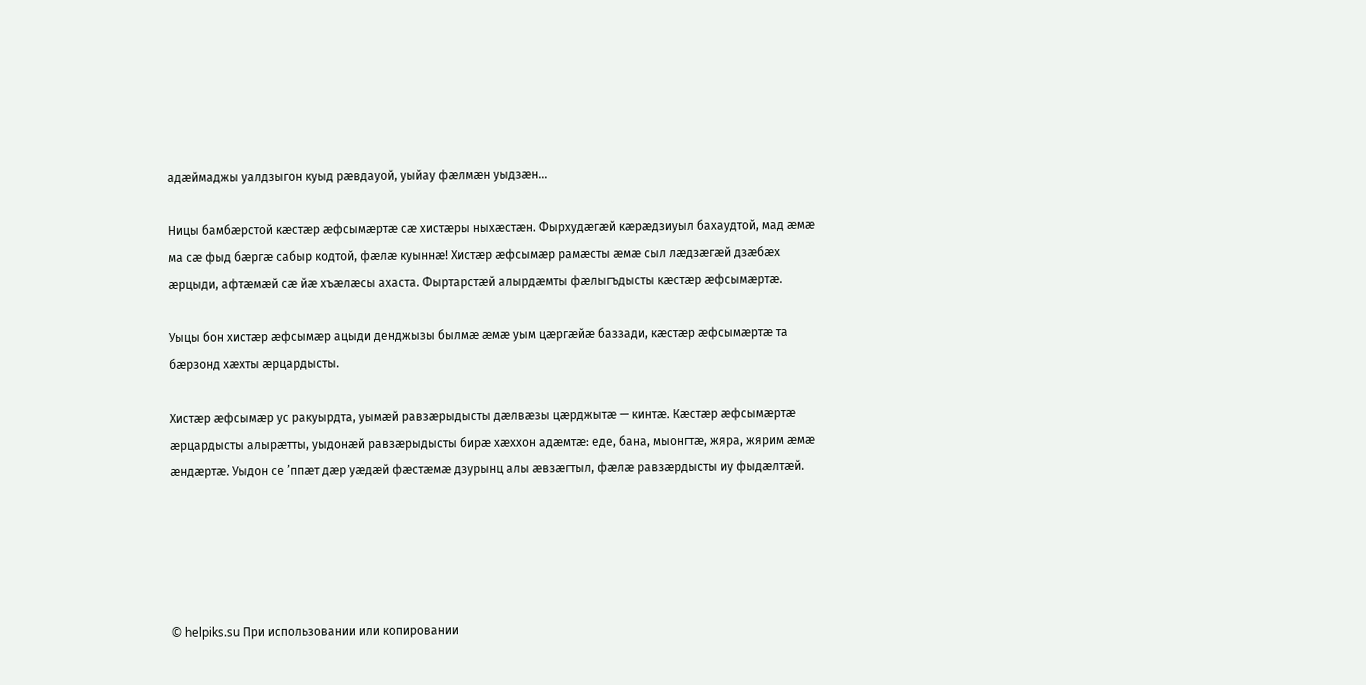адæймаджы уалдзыгон куыд рæвдауой, уыйау фæлмæн уыдзæн...

Ницы бамбæрстой кæстæр æфсымæртæ сæ хистæры ныхæстæн. Фырхудæгæй кæрæдзиуыл бахаудтой, мад æмæ ма сæ фыд бæргæ сабыр кодтой, фæлæ куыннæ! Хистæр æфсымæр рамæсты æмæ сыл лæдзæгæй дзæбæх æрцыди, афтæмæй сæ йæ хъæлæсы ахаста. Фыртарстæй алырдæмты фæлыгъдысты кæстæр æфсымæртæ.

Уыцы бон хистæр æфсымæр ацыди денджызы былмæ æмæ уым цæргæйæ баззади, кæстæр æфсымæртæ та бæрзонд хæхты æрцардысты.

Хистæр æфсымæр ус ракуырдта, уымæй равзæрыдысты дæлвæзы цæрджытæ — кинтæ. Кæстæр æфсымæртæ æрцардысты алырæтты, уыдонæй равзæрыдысты бирæ хæххон адæмтæ: еде, бана, мыонгтæ, жяра, жярим æмæ æндæртæ. Уыдон се ’ппæт дæр уæдæй фæстæмæ дзурынц алы æвзæгтыл, фæлæ равзæрдысты иу фыдæлтæй.





© helpiks.su При использовании или копировании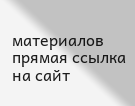материалов прямая ссылка на сайт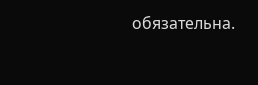обязательна.